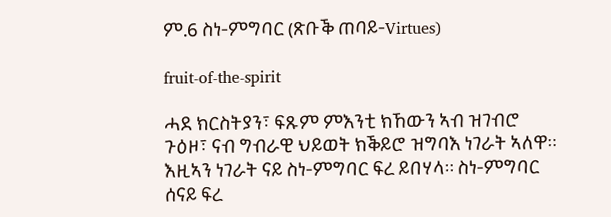ም.6 ስነ-ምግባር (ጽቡቕ ጠባይ-Virtues)

fruit-of-the-spirit

ሓደ ክርስትያን፣ ፍጹም ምእንቲ ክኸውን ኣብ ዝገብሮ ጉዕዞ፣ ናብ ግብራዊ ህይወት ክቕይሮ ዝግባእ ነገራት ኣለዋ። እዚኣን ነገራት ናይ ስነ-ምግባር ፍረ ይበሃላ። ስነ-ምግባር ሰናይ ፍረ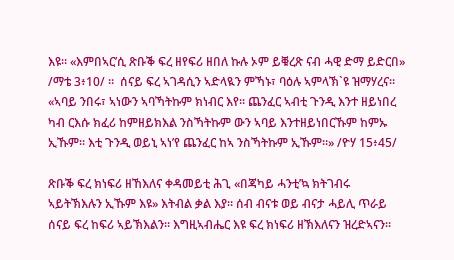እዩ። «እምበኣር’ሲ ጽቡቕ ፍረ ዘየፍሪ ዘበለ ኩሉ ኦም ይቑረጽ ናብ ሓዊ ድማ ይድርበ» /ማቴ 3፥10/ ።  ሰናይ ፍረ ኣገዳሲን ኣድላዪን ምኻኑ፣ ባዕሉ ኣምላኽ`ዩ ዝማሃረና። «ኣባይ ንበሩ፣ ኣነውን ኣባኻትኩም ክነብር እየ። ጨንፈር ኣብቲ ጉንዲ እንተ ዘይነበረ ካብ ርእሱ ክፈሪ ከምዘይክእል ንስኻትኩም ውን ኣባይ እንተዘይነበርኹም ከምኡ ኢኹም። እቲ ጉንዲ ወይኒ ኣነ’የ ጨንፈር ከኣ ንስኻትኩም ኢኹም።» /ዮሃ 15፥45/

ጽቡቕ ፍረ ክነፍሪ ዘኸእለና ቀዳመይቲ ሕጊ «በጃካይ ሓንቲ’ኳ ክትገብሩ ኣይትኽእሉን ኢኹም እዩ» እትብል ቃል እያ። ሰብ ብናቱ ወይ ብናታ ሓይሊ ጥራይ ሰናይ ፍረ ከፍሪ ኣይኽእልን። እግዚኣብሔር እዩ ፍረ ክነፍሪ ዘኽእለናን ዝረድኣናን።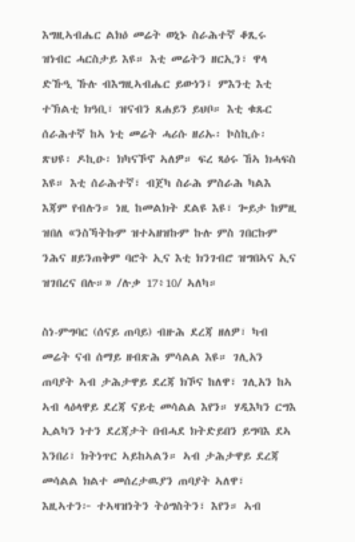እግዚኣብሔር ልክዕ መሬት ወኒኑ ስራሕተኛ ቆጺሩ ዝነብር ሓርስታይ እዩ። እቲ መሬትን ዘርኢን፣ ዋላ ድኹዒ ኹሉ ብእግዚኣብሔር ይውነን፤ ምእንቲ እቲ ተኽልቲ ክዓቢ፣ ዝናብን ጸሐይን ይህቦ። እቲ ቁጹር ሰራሕተኛ ከኣ ነቲ መሬት ሓሪሱ ዘሪኡ፡ ኮስኪሱ፡ ጽህዩ፡ ዶኪዑ፡ ክካናኾኖ ኣለዎ። ፍረ ጻዕሩ ኸኣ ክሓፍስ እዩ። እቲ ሰራሕተኛ፣ ብጀካ ስራሕ ምስራሕ ካልእ እጃም የብሉን። ነዚ ከመልክት ደልዩ እዩ፣ ጐይታ ከምዚ ዝበለ «ንስኻትኩም ዝተኣዘዝኩም ኩሉ ምስ ገበርኩም ንሕና ዘይንጠቅም ባሮት ኢና እቲ ክንገብሮ ዝግበኣና ኢና ዝገበረና በሉ።» /ሉቃ 17፥10/ ኣለካ።

ስነ-ምግባር (ሰናይ ጠባይ) ብዙሕ ደረጃ ዘለዎ፣ ካብ መሬት ናብ ሰማይ ዘብጽሕ ምሳልል እዩ። ገሊአን ጠባያት ኣብ ታሕታዋይ ደረጃ ክኾና ከለዋ፣ ገሊአን ከኣ ኣብ ላዕላዋይ ደረጃ ናይቲ መሳልል እየን። ሃዲእካን ርግእ ኢልካን ነተን ደረጃታት በብሓደ ክትድይበን ይግባእ ደኣ እንበሪ፣ ክትነጥር ኣይከኣልን። ኣብ ታሕታዋይ ደረጃ መሳልል ክልተ መሰረታዉያን ጠባያት ኣለዋ፣ እዚኣተን፦ ተኣዛዝነትን ትዕግስትን፣ እየን። ኣብ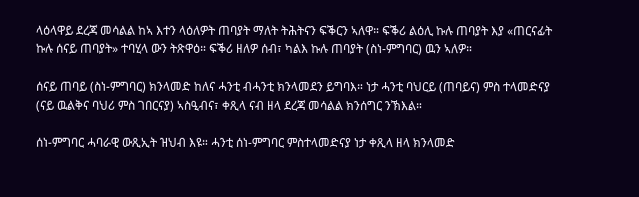ላዕላዋይ ደረጃ መሳልል ከኣ እተን ላዕለዎት ጠባያት ማለት ትሕትናን ፍቕርን ኣለዋ። ፍቕሪ ልዕሊ ኩሉ ጠባያት እያ «ጠርናፊት ኩሉ ሰናይ ጠባያት» ተባሂላ ውን ትጽዋዕ። ፍቕሪ ዘለዎ ሰብ፣ ካልእ ኩሉ ጠባያት (ስነ-ምግባር) ዉን ኣለዎ።

ሰናይ ጠባይ (ስነ-ምግባር) ክንላመድ ከለና ሓንቲ ብሓንቲ ክንላመደን ይግባእ። ነታ ሓንቲ ባህርይ (ጠባይና) ምስ ተላመድናያ (ናይ ዉልቅና ባህሪ ምስ ገበርናያ) ኣስዒብና፣ ቀጺላ ናብ ዘላ ደረጃ መሳልል ክንሰግር ንኽእል።

ሰነ-ምግባር ሓባራዊ ውጺኢት ዝህብ እዩ። ሓንቲ ሰነ-ምግባር ምስተላመድናያ ነታ ቀጺላ ዘላ ክንላመድ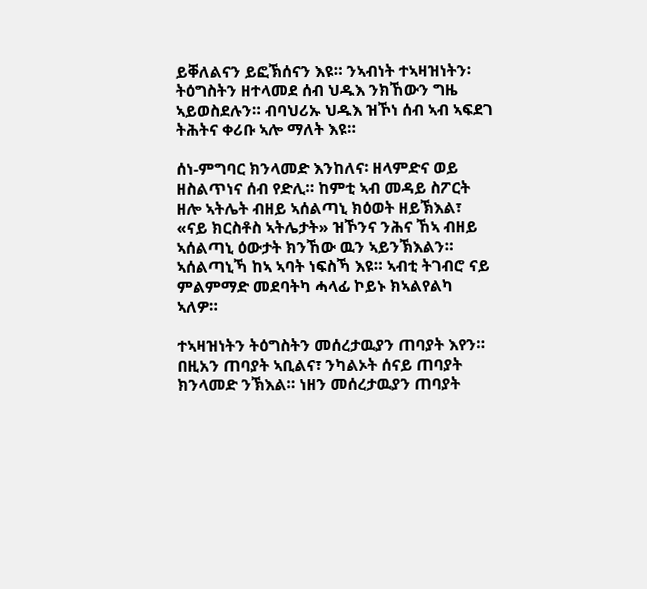ይቐለልናን ይፎኽሰናን እዩ። ንኣብነት ተኣዛዝነትን፡ ትዕግስትን ዘተላመደ ሰብ ህዱእ ንክኸውን ግዜ ኣይወስደሉን። ብባህሪኡ ህዱእ ዝኾነ ሰብ ኣብ ኣፍደገ ትሕትና ቀሪቡ ኣሎ ማለት እዩ።

ሰነ-ምግባር ክንላመድ እንከለና፡ ዘላምድና ወይ ዘስልጥነና ሰብ የድሊ። ከምቲ ኣብ መዳይ ስፖርት ዘሎ ኣትሌት ብዘይ ኣሰልጣኒ ክዕወት ዘይኽእል፣ «ናይ ክርስቶስ ኣትሌታት» ዝኾንና ንሕና ኸኣ ብዘይ ኣሰልጣኒ ዕውታት ክንኸው ዉን ኣይንኽእልን። ኣሰልጣኒኻ ከኣ ኣባት ነፍስኻ እዩ። ኣብቲ ትገብሮ ናይ ምልምማድ መደባትካ ሓላፊ ኮይኑ ክኣልየልካ ኣለዎ።

ተኣዛዝነትን ትዕግስትን መሰረታዉያን ጠባያት እየን። በዚአን ጠባያት ኣቢልና፣ ንካልኦት ሰናይ ጠባያት ክንላመድ ንኽእል። ነዘን መሰረታዉያን ጠባያት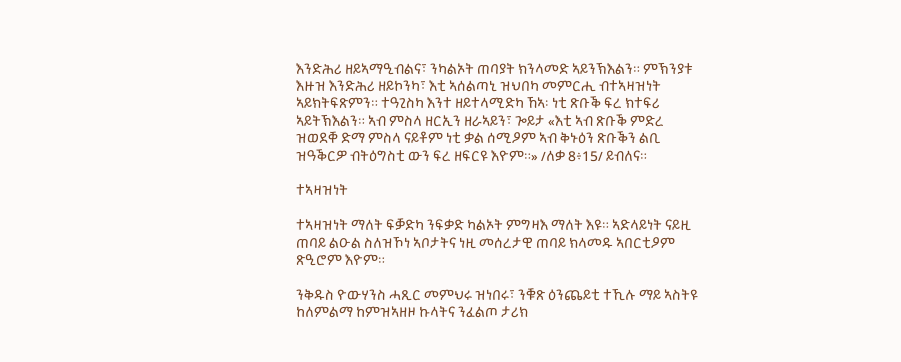እንድሕሪ ዘይኣማዒብልና፣ ንካልኦት ጠባያት ክንላመድ ኣይንኽእልን። ምኽንያቱ እዙዝ እንድሕሪ ዘይኮንካ፣ እቲ ኣሰልጣኒ ዝህበካ መምርሒ ብተኣዛዝነት ኣይክትፍጽምን። ተዓጊስካ እንተ ዘይተላሚድካ ኸኣ፡ ነቲ ጽቡቕ ፍረ ክተፍሪ ኣይትኽእልን። ኣብ ምስላ ዘርኢን ዘራኣይን፣ ጐይታ «እቲ ኣብ ጽቡቕ ምድረ ዝወደቐ ድማ ምስላ ናይቶም ነቲ ቃል ሰሚዖም ኣብ ቅኑዕን ጽቡቕን ልቢ ዝዓቕርዎ ብትዕግስቲ ውን ፍረ ዘፍርዩ እዮም።» /ለቃ 8፥15/ ይብለና።

ተኣዛዝነት

ተኣዛዝነት ማለት ፍቓድካ ንፍቃድ ካልኦት ምግዛእ ማለት እዩ። ኣድላይነት ናይዚ ጠባይ ልዑል ስለዝኾነ ኣቦታትና ነዚ መሰረታዊ ጠባይ ክላመዱ ኣበርቲዖም ጽዒሮም እዮም።

ንቅዱስ ዮውሃንስ ሓጺር መምህሩ ዝነበሩ፣ ንቑጽ ዕንጨይቲ ተኺሉ ማይ ኣስትዩ ከለምልማ ከምዝኣዘዞ ኩላትና ንፈልጦ ታሪክ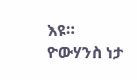እዩ። ዮውሃንስ ነታ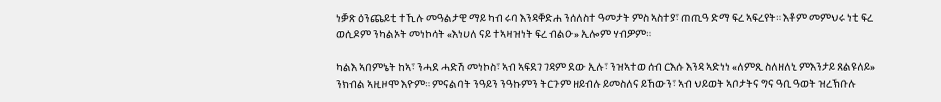ነቓጽ ዕንጨይቲ ተኺሉ መዓልታዊ ማይ ካብ ሩባ እንዳቐድሐ ንሰለስተ ዓመታት ምስ ኣስተያ፣ ጠጢዓ ድማ ፍረ ኣፍረየት። እቶም መምህሩ ነቲ ፍረ ወሲዶም ንካልኦት መነኮሳት «እነሀለ ናይ ተኣዛዝነት ፍረ ብልዑ» ኢሎም ሃብዎም።

ካልእ ኣበምኔት ከኣ፣ ንሓደ ሓድሽ መነኮስ፣ ኣብ ኣፍደገ ገዳም ደው ኢሉ፣ ንዝኣተወ ሰብ ርእሱ እንዳ ኣድነነ «ለምጺ ስለዘለኒ ምእንታይ ጸልዩለይ» ንክብል ኣዚዞሞ እዮም። ምናልባት ንዓይን ንዓኩምን ትርጉም ዘይብሉ ይመስለና ይኸውን፣ ኣብ ህይወት ኣቦታትና ግና ዓቢ ዓወት ዝረኽቡሉ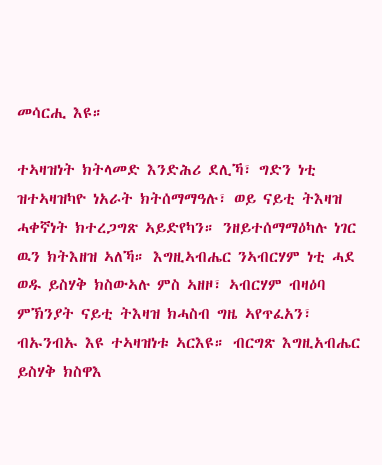መሳርሒ እዩ።

ተኣዛዝነት ክትላመድ እንድሕሪ ደሊኻ፣ ግድን ነቲ ዝተኣዛዝካዮ ነአራት ክትሰማማዓሉ፣ ወይ ናይቲ ትእዛዝ ሓቀኛነት ክተረጋግጽ ኣይድየካን። ንዘይተሰማማዕካሉ ነገር ዉን ክትእዘዝ ኣለኻ። እግዚኣብሔር ንኣብርሃም ነቲ ሓደ ወዱ ይስሃቅ ክስውኣሉ ምስ ኣዘዞ፣ ኣብርሃም ብዛዕባ ምኽንያት ናይቲ ትእዛዝ ክሓስብ ግዜ ኣየጥፈአን፣ ብኡንብኡ እዩ ተኣዛዝነቱ ኣርእዩ። ብርግጽ እግዚአብሔር ይስሃቅ ክስዋእ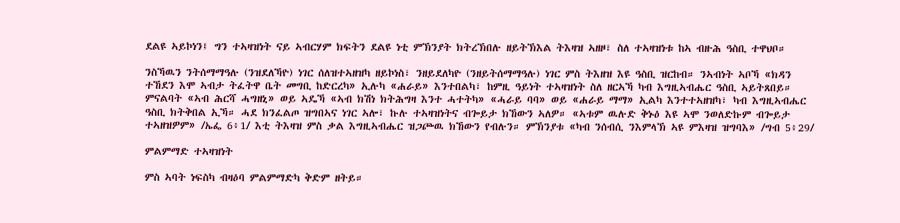ደልዩ ኣይኮነን፤ ግን ተኣዛዝነት ናይ ኣብርሃም ክፍትን ደልዩ ነቲ ምኽንያት ክትረኽበሉ ዘይትኽእል ትእዛዝ ኣዘዞ፣ ስለ ተኣዛዝነቱ ከኣ ብዙሕ ዓስቢ ተዋህቦ።

ንስኻዉን ንትሰማማዓሉ (ንዝደለኻዮ) ነገር ሰለዝተኣዘዝካ ዘይኮነስ፣ ንዘይደለካዮ (ንዘይትሰማማዓሉ) ነገር ምስ ትእዘዝ እዩ ዓስቢ ዝርከብ። ንኣብነት ኣቦኻ «ክዳን ተኸደን እሞ ኣብታ ትፈትዋ ቤት መግቢ ከድርረካ» ኢሉካ «ሐራይ» እንተበልካ፣ ከምዚ ዓይነት ተኣዛዝነት ስለ ዘርኣኻ ካብ እግዚኣብሔር ዓስቢ ኣይትጸበይ። ምናልባት «ኣብ ሕርሻ ሓግዘኒ» ወይ ኣዴኻ «ኣብ ክሽነ ክትሕግዛ እንተ ሓተትካ» «ሓራይ ባባ» ወይ «ሐራይ ማማ» ኢልካ እንተተኣዘዝካ፣ ካብ እግዚኣብሔር ዓስቢ ክትቅበል ኢኻ። ሓደ ክንፈልጦ ዝግበኣና ነገር ኣሎ፣ ኩሉ ተኣዛዝነትና ብጐይታ ክኸውን ኣለዎ። «ኣቱም ዉሉድ ቅኑዕ እዩ ኣሞ ንወለድኩም ብጐይታ ተኣዘዝዎም» /ኤፌ 6፥1/ እቲ ትእዛዝ ምስ ቃል እግዚኣብሔር ዝጋጮዉ ክኸውን የብሉን። ምኽንያቱ «ካብ ንሰብሲ ንእምላኽ ኣዩ ምእዛዝ ዝግባእ» /ግብ 5፥29/

ምልምማድ ተኣዛዝነት

ምስ ኣባት ነፍስካ ብዛዕባ ምልምማድካ ቅድም ዘትይ።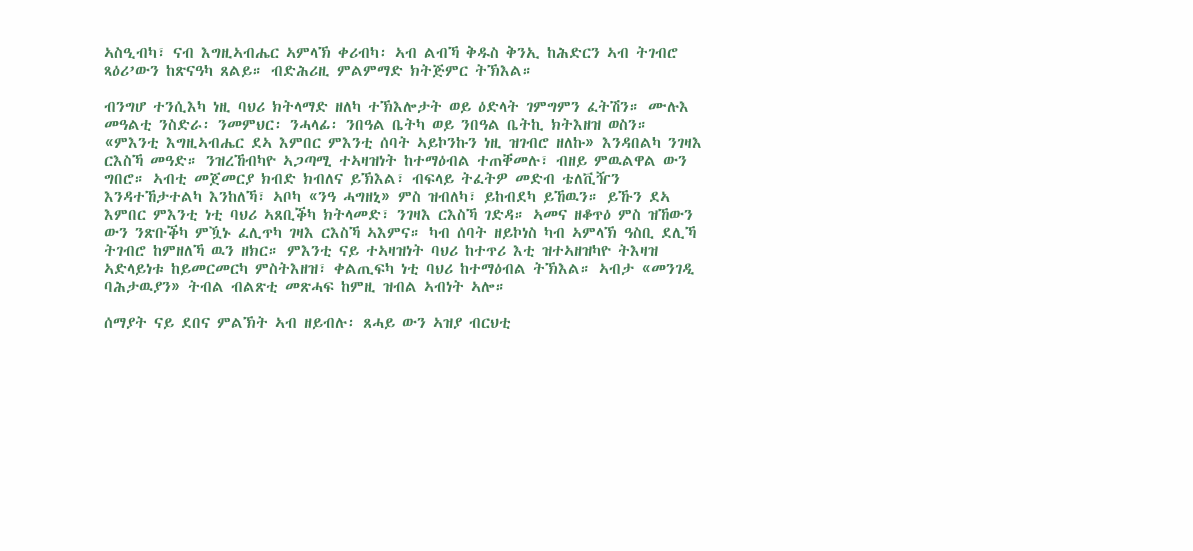ኣስዒብካ፣ ናብ እግዚኣብሔር ኣምላኽ ቀሪብካ፡ ኣብ ልብኻ ቅዱስ ቅንኢ ከሕድርን ኣብ ትገብሮ ጻዕሪ’ውን ከጽናዓካ ጸልይ። ብድሕሪዚ ምልምማድ ክትጅምር ትኽእል።

ብንግሆ ተንሲእካ ነዚ ባህሪ ክትላማድ ዘለካ ተኽእሎታት ወይ ዕድላት ገምግምን ፈትሽን። ሙሉእ መዓልቲ ንስድራ፡ ንመምህር፡ ንሓላፊ፡ ንበዓል ቤትካ ወይ ንበዓል ቤትኪ ክትእዘዝ ወስን። «ምእንቲ እግዚኣብሔር ደኣ እምበር ምእንቲ ሰባት ኣይኮንኩን ነዚ ዝገብሮ ዘለኩ» እንዳበልካ ንገዛእ ርእስኻ መዓድ። ንዝረኸብካዮ ኣጋጣሚ ተኣዛዝነት ከተማዕብል ተጠቐመሉ፣ ብዘይ ምዉልዋል ውን ግበሮ። ኣብቲ መጀመርያ ክብድ ክብለና ይኽእል፣ ብፍላይ ትፈትዎ መድብ ቴለቪዥን እንዳተኸታተልካ እንከለኻ፣ ኣቦካ «ንዓ ሓግዘኒ» ምስ ዝብለካ፣ ይከብደካ ይኸዉን። ይኹን ደኣ እምበር ምእንቲ ነቲ ባህሪ ኣጸቢቕካ ክትላመድ፣ ንገዛእ ርእስኻ ገድዳ። ኣመና ዘቆጥዕ ምስ ዝኸውን ውን ንጽቡቕካ ምዃኑ ፈሊጥካ ገዛእ ርእስኻ ኣእምና። ካብ ሰባት ዘይኮነስ ካብ ኣምላኽ ዓስቢ ደሊኻ ትገብሮ ከምዘለኻ ዉን ዘክር። ምእንቲ ናይ ተኣዛዝነት ባህሪ ከተጥሪ እቲ ዝተኣዘዝካዮ ትእዛዝ ኣድላይነቱ ከይመርመርካ ምስትእዘዝ፣ ቀልጢፍካ ነቲ ባህሪ ከተማዕብል ትኽእል። ኣብታ «መንገዲ ባሕታዉያን» ትብል ብልጽቲ መጽሓፍ ከምዚ ዝብል ኣብነት ኣሎ።

ሰማያት ናይ ደበና ምልኽት ኣብ ዘይብሉ፡ ጸሓይ ውን ኣዝያ ብርህቲ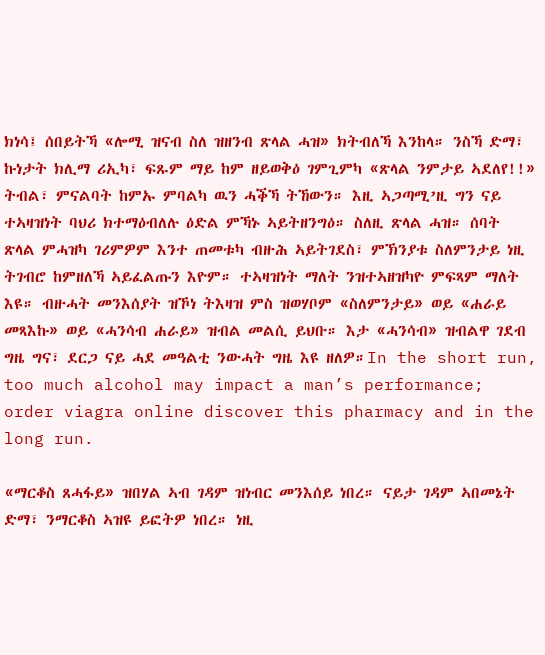ክነሳ፤ ሰበይትኻ «ሎሚ ዝናብ ስለ ዝዘንብ ጽላል ሓዝ» ክትብለኻ እንከላ። ንስኻ ድማ፣ ኩነታት ክሊማ ሪኢካ፣ ፍጹም ማይ ከም ዘይወቅዕ ገምጊምካ «ጽላል ንምታይ ኣደለየ!!» ትብል፣ ምናልባት ከምኡ ምባልካ ዉን ሓቕኻ ትኸውን። እዚ ኣጋጣሚ’ዚ ግን ናይ ተኣዛዝነት ባህሪ ክተማዕብለሉ ዕድል ምኻኑ ኣይትዘንግዕ። ስለዚ ጽላል ሓዝ። ሰባት ጽላል ምሓዝካ ገሪምዎም እንተ ጠመቱካ ብዙሕ ኣይትገደስ፣ ምኽንያቱ ስለምንታይ ነዚ ትገብሮ ከምዘለኻ ኣይፈልጡን እዮም። ተኣዛዝነት ማለት ንዝተኣዘዝካዮ ምፍጻም ማለት እዩ። ብዙሓት መንእሰያት ዝኾነ ትእዛዝ ምስ ዝወሃቦም «ስለምንታይ» ወይ «ሐራይ መጻእኩ» ወይ «ሓንሳብ ሐራይ» ዝብል መልሲ ይህቡ። እታ «ሓንሳብ» ዝብልዋ ገደብ ግዜ ግና፣ ደርጋ ናይ ሓደ መዓልቲ ንውሓት ግዜ እዩ ዘለዎ።In the short run, too much alcohol may impact a man’s performance; order viagra online discover this pharmacy and in the long run.

«ማርቆስ ጸሓፋይ» ዝበሃል ኣብ ገዳም ዝነብር መንእሰይ ነበረ። ናይታ ገዳም ኣበመኔት ድማ፣ ንማርቆስ ኣዝዩ ይፎትዎ ነበረ። ነዚ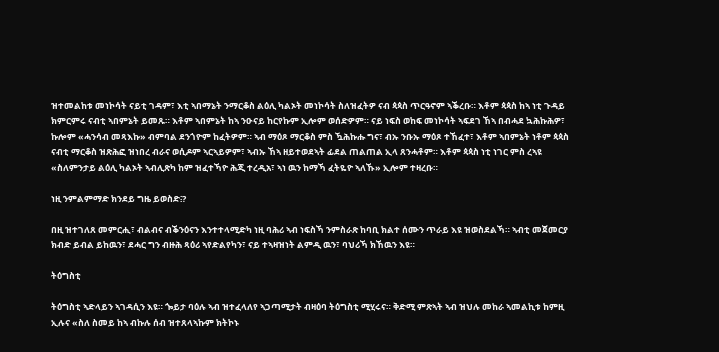ዝተመልከቱ መነኮሳት ናይቲ ገዳም፣ እቲ ኣበማኔት ንማርቆስ ልዕሊ ካልኦት መነኮሳት ስለዝፈትዎ ናብ ጳጳስ ጥርዓኖም ኣቕረቡ። እቶም ጳጳስ ከኣ ነቲ ጉዳይ ክምርምሩ ናብቲ ኣበምኔት ይመጹ። እቶም ኣበምኔት ከኣ ንዑናይ ከርየኩም ኢሎም ወሰድዎም። ናይ ነፍስ ወከፍ መነኮሳት ኣፍደገ ኸኣ በብሓደ ኳሕኩሕዎ፣ ኩሎም «ሓንሳብ መጻእኩ» ብምባል ደንጎዮም ከፈትዎም። ኣብ ማዕጾ ማርቆስ ምስ ዃሕኩሑ ግና፣ ብኡ ንቡኡ ማዕጾ ተኸፈተ፣ እቶም ኣበምኔት ነቶም ጳጳስ ናብቲ ማርቆስ ዝጽሕፎ ዝነበረ ብራና ወሲዶም ኣርኣይዎም፣ ኣብኡ ኸኣ ዘይተወደኣት ፊደል ጠልጠል ኢላ ጸንሓቶም። እቶም ጳጳስ ነቲ ነገር ምስ ረኣዩ «ስለምንታይ ልዕሊ ካልኦት ኣብሊጽካ ከም ዝፈተኻዮ ሕጂ ተረዲአ፣ ኣነ ዉን ከማኻ ፈትዬዮ ኣለኹ» ኢሎም ተዛረቡ።

ነዚ ንምልምማድ ክንደይ ግዜ ይወስድ፧?

በዚ ዝተገለጸ መምርሒ፣ ብልብና ብቕንዕናን እንተተላሚድካ ነዚ ባሕሪ ኣብ ነፍስኻ ንምስራጽ ከባቢ ክልተ ሰሙን ጥራይ እዩ ዝወስደልኻ። ኣብቲ መጀመርያ ክብድ ይብል ይከዉን፣ ደሓር ግን ብዙሕ ጻዕሪ ኣየድልየካን፣ ናይ ተኣዛዝነት ልምዲ ዉን፣ ባህሪኻ ክኸዉን እዩ።

ትዕግስቲ

ትዕግስቲ ኣድላይን ኣገዳሲን እዩ። ጐይታ ባዕሉ ኣብ ዝተፈላለየ ኣጋጣሚታት ብዛዕባ ትዕግስቲ ሚሂሩና። ቅድሚ ምጽኣት ኣብ ዝህሉ መከራ ኣመልኪቱ ከምዚ ኢሉና «ስለ ስመይ ከኣ ብኩሉ ሰብ ዝተጸላኣኩም ክትኮኑ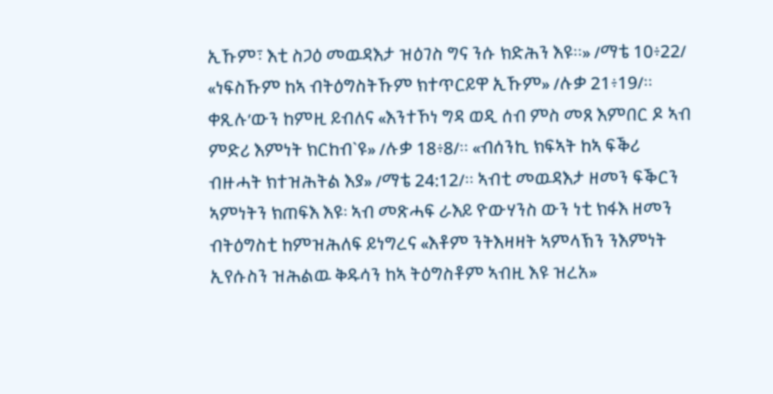ኢኹም፣ እቲ ስጋዕ መዉዳእታ ዝዕገስ ግና ንሱ ክድሕን እዩ።» /ማቴ 10፥22/ «ነፍስኹም ከኣ ብትዕግስትኹም ክተጥርይዋ ኢኹም» /ሉቃ 21፥19/። ቀጺሉ’ውን ከምዚ ይብለና «እንተኾነ ግዳ ወዲ ሰብ ምስ መጸ እምበር ዶ ኣብ ምድሪ እምነት ክርከብ`ዩ» /ሉቃ 18፥8/። «ብሰንኪ ክፍኣት ከኣ ፍቕሪ ብዙሓት ክተዝሕትል እያ» /ማቴ 24:12/። ኣብቲ መዉዳእታ ዘመን ፍቕርን ኣምነትን ክጠፍእ እዩ፡ ኣብ መጽሓፍ ራእይ ዮውሃንስ ውን ነቲ ክፋእ ዘመን ብትዕግስቲ ከምዝሕለፍ ይነግረና «እቶም ንትእዛዛት ኣምላኽን ንእምነት ኢየሱስን ዝሕልዉ ቅዱሳን ከኣ ትዕግስቶም ኣብዚ እዩ ዝረአ»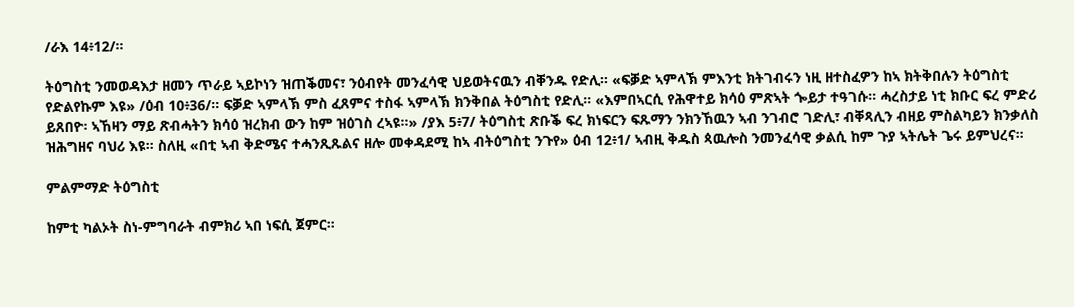/ራእ 14፥12/።

ትዕግስቲ ንመወዳእታ ዘመን ጥራይ ኣይኮነን ዝጠቕመና፣ ንዕብየት መንፈሳዊ ህይወትናዉን ብቐንዱ የድሊ። «ፍቓድ ኣምላኽ ምእንቲ ክትገብሩን ነዚ ዘተስፈዎን ከኣ ክትቅበሉን ትዕግስቲ የድልየኩም እዩ» /ዕብ 10፥36/። ፍቓድ ኣምላኽ ምስ ፈጸምና ተስፋ ኣምላኽ ክንቅበል ትዕግስቲ የድሊ። «እምበኣርሲ የሕዋተይ ክሳዕ ምጽኣት ጐይታ ተዓገሱ። ሓረስታይ ነቲ ክቡር ፍረ ምድሪ ይጸበዮ፡ ኣኸዛን ማይ ጽብሓትን ክሳዕ ዝረክብ ውን ከም ዝዕገስ ረኣዩ።» /ያእ 5፥7/ ትዕግስቲ ጽቡቕ ፍረ ክነፍርን ፍጹማን ንክንኸዉን ኣብ ንገብሮ ገድሊ፣ ብቐጻሊን ብዘይ ምስልካይን ክንቃለስ ዝሕግዘና ባህሪ እዩ። ስለዚ «በቲ ኣብ ቅድሜና ተሓንጺጹልና ዘሎ መቀዳደሚ ከኣ ብትዕግስቲ ንጉየ» ዕብ 12፥1/ ኣብዚ ቅዱስ ጳዉሎስ ንመንፈሳዊ ቃልሲ ከም ጉያ ኣትሌት ጌሩ ይምህረና።

ምልምማድ ትዕግስቲ

ከምቲ ካልኦት ስነ-ምግባራት ብምክሪ ኣበ ነፍሲ ጀምር።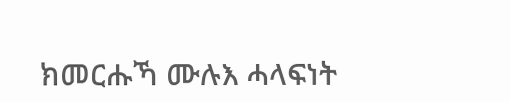ክመርሑኻ ሙሉእ ሓላፍነት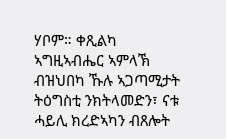ሃቦም። ቀጺልካ ኣግዚኣብሔር ኣምላኽ ብዝህበካ ኹሉ ኣጋጣሚታት ትዕግስቲ ንክትላመድን፣ ናቱ ሓይሊ ክረድኣካን ብጸሎት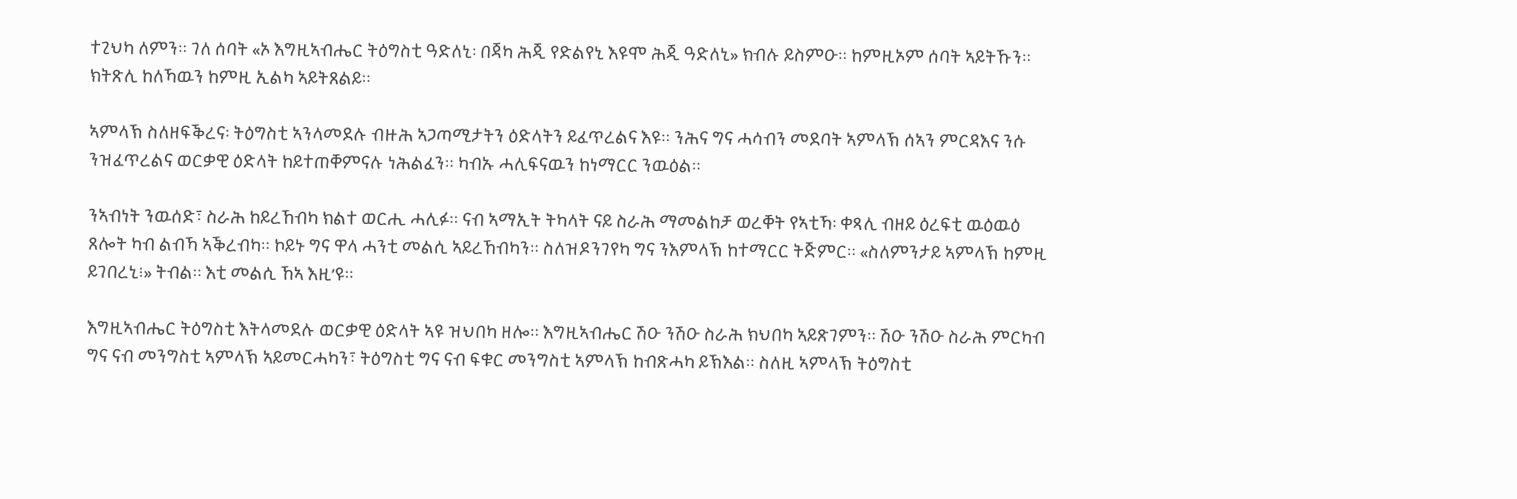ተጊህካ ለምን። ገለ ሰባት «ኦ እግዚኣብሔር ትዕግስቲ ዓድለኒ፡ በጃካ ሕጂ የድልየኒ እዩሞ ሕጂ ዓድለኒ» ክብሉ ይስምዑ። ከምዚኦም ሰባት ኣይትኹን። ክትጽሊ ከለኻዉን ከምዚ ኢልካ ኣይትጸልይ።

ኣምላኽ ስለዘፍቕረና፡ ትዕግስቲ ኣንላመደሉ ብዙሕ ኣጋጣሚታትን ዕድላትን ይፈጥረልና እዩ። ንሕና ግና ሓሳብን መደባት ኣምላኽ ሰኣን ምርዳእና ንሱ ንዝፈጥረልና ወርቃዊ ዕድላት ከይተጠቐምናሉ ነሕልፈን። ካብኡ ሓሊፍናዉን ከነማርር ንዉዕል።

ንኣብነት ንዉሰድ፣ ስራሕ ከይረኸብካ ክልተ ወርሒ ሓሊፉ። ናብ ኣማኢት ትካላት ናይ ስራሕ ማመልከቻ ወረቐት የኣቲኻ፡ ቀጻሊ ብዘይ ዕረፍቲ ዉዕዉዕ ጸሎት ካብ ልብኻ ኣቕረብካ። ኮይኑ ግና ዋላ ሓንቲ መልሲ ኣይረኸብካን። ስለዝዶንገየካ ግና ንእምላኽ ከተማርር ትጅምር። «ስለምንታይ ኣምላኽ ከምዚ ይገበረኒ፧» ትብል። እቲ መልሲ ኸኣ እዚ’ዩ።

እግዚኣብሔር ትዕግስቲ እትላመደሉ ወርቃዊ ዕድላት ኣዩ ዝህበካ ዘሎ። እግዚኣብሔር ሽዑ ንሽዑ ስራሕ ክህበካ ኣይጽገምን። ሽዑ ንሽዑ ስራሕ ምርካብ ግና ናብ መንግስቲ ኣምላኽ ኣይመርሓካን፣ ትዕግስቲ ግና ናብ ፍቁር መንግስቲ ኣምላኽ ከብጽሓካ ይኽእል። ስለዚ ኣምላኽ ትዕግስቲ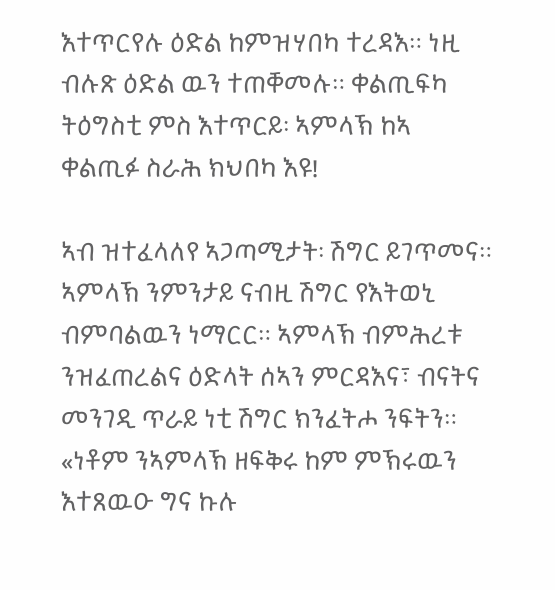እተጥርየሉ ዕድል ከምዝሃበካ ተረዳእ። ነዚ ብሉጽ ዕድል ዉን ተጠቐመሉ። ቀልጢፍካ ትዕግስቲ ምስ እተጥርይ፡ ኣምላኽ ከኣ ቀልጢፉ ስራሕ ክህበካ እዩ!

ኣብ ዝተፈላለየ ኣጋጣሚታት፡ ሽግር ይገጥመና። ኣምላኽ ንምንታይ ናብዚ ሽግር የእትወኒ ብምባልዉን ነማርር። ኣምላኽ ብምሕረቱ ንዝፈጠረልና ዕድላት ሰኣን ምርዳእና፣ ብናትና መንገዲ ጥራይ ነቲ ሽግር ክንፈትሖ ንፍትን። «ነቶም ንኣምላኽ ዘፍቅሩ ከም ምኽሩዉን እተጸዉዑ ግና ኩሉ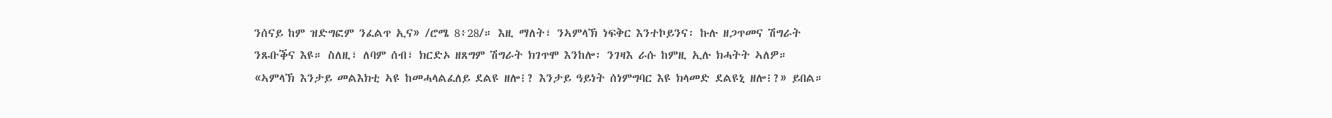ንሰናይ ከም ዝድግፎም ንፈልጥ ኢና» /ሮሜ 8፥28/። እዚ ማለት፣ ንኣምላኽ ነፍቅር እንተኮይንና፡ ኩሉ ዘጋጥመና ሽግራት ንጹቡቕና እዩ። ስለዚ፣ ለባም ሰብ፣ ክርድኦ ዘጸግም ሽግራት ክገጥሞ እንከሎ፡ ንገዛእ ራሱ ከምዚ ኢሉ ክሓትት ኣለዎ። «ኣምላኽ እንታይ መልእክቲ ኣዩ ከመሓላልፈለይ ደልዩ ዘሎ፧? እንታይ ዓይነት ሰነምግባር እዩ ክላመድ ደልዩኒ ዘሎ፧?» ይበል።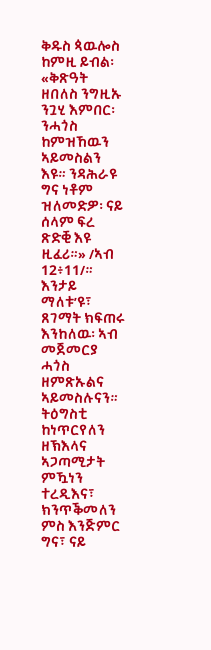ቅዱስ ጳዉሎስ ከምዚ ይብል፡ «ቅጽዓት ዘበለስ ንግዚኡ ንጓሂ እምበር፡ ንሓጎስ ከምዝኸዉን ኣይመስልን እዩ። ንዳሕራዩ ግና ነቶም ዝለመድዎ፡ ናይ ሰላም ፍረ ጽድቒ እዩ ዚፈሪ።» /ኣብ 12፥11/። እንታይ ማለቱ’ዩ፣ ጸገማት ክፍጠሩ እንከለዉ፡ ኣብ መጀመርያ ሓጎስ ዘምጽኡልና ኣይመስሉናን። ትዕግስቲ ከነጥርየለን ዘኽእላና ኣጋጣሚታት ምዃነን ተረዲእና፣ ክንጥቕመለን ምስ እንጅምር ግና፣ ናይ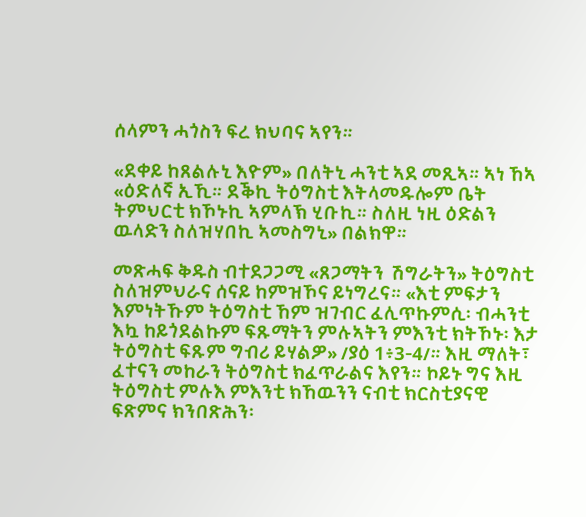ሰላምን ሓጎስን ፍረ ክህባና ኣየን።

«ደቀይ ከጸልሉኒ እዮም» በለትኒ ሓንቲ ኣደ መጺኣ። ኣነ ኸኣ «ዕድለኛ ኢኺ። ደቕኪ ትዕግስቲ እትላመዱሎም ቤት ትምህርቲ ክኾኑኪ ኣምላኽ ሂቡኪ። ስለዚ ነዚ ዕድልን ዉላድን ስለዝሃበኪ ኣመስግኒ» በልክዋ።

መጽሓፍ ቅዱስ ብተደጋጋሚ «ጸጋማትን  ሽግራትን» ትዕግስቲ ስለዝምህራና ሰናይ ከምዝኾና ይነግረና። «እቲ ምፍታን እምነትኹም ትዕግስቲ ኸም ዝገብር ፈሊጥኩምሲ፡ ብሓንቲ እኳ ከይጎደልኩም ፍጹማትን ምሉኣትን ምእንቲ ክትኾኑ፡ እታ ትዕግስቲ ፍጹም ግብሪ ይሃልዎ» /ያዕ 1፥3-4/። እዚ ማለት፣ ፈተናን መከራን ትዕግስቲ ክፈጥራልና እየን። ኮይኑ ግና እዚ ትዕግስቲ ምሉእ ምእንቲ ክኸዉንን ናብቲ ክርስቲያናዊ ፍጽምና ክንበጽሕን፡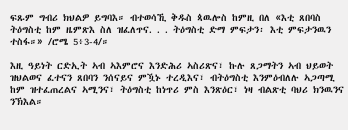ፍጹም ግብሪ ክህልዎ ይግባእ። ብተወሳኺ ቅዱስ ጳዉሎስ ከምዚ በለ «እቲ ጸበባስ ትዕግስቲ ከም ዜምጽእ ስለ ዝፈለጥና. . . ትዕግስቲ ድማ ምፍታን፡ እቲ ምፍታንዉን ተስፋ።» /ሮሜ 5፥3-4/።

እዚ ዓይነት ርድኢት ኣብ ኣእምሮና እንድሕሪ ኣስሪጽና፣ ኩሉ ጸጋማትን ኣብ ህይወት ዝህልወና ፈተናን ጸበባን ንሰናይና ምዃኑ ተረዲእና፣ ብትዕግስቲ እንምዕብለሉ ኣጋጣሚ ከም ዝተፈጠረልና ኣሚንና፣ ትዕግስቲ ከነጥሪ ምስ እንጽዕር፣ ነዛ ብልጽቲ ባህሪ ክንዉንና ንኽእል።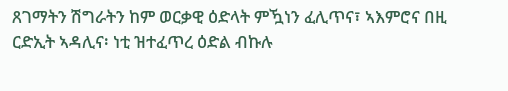ጸገማትን ሽግራትን ከም ወርቃዊ ዕድላት ምዃነን ፈሊጥና፣ ኣእምሮና በዚ ርድኢት ኣዳሊና፡ ነቲ ዝተፈጥረ ዕድል ብኩሉ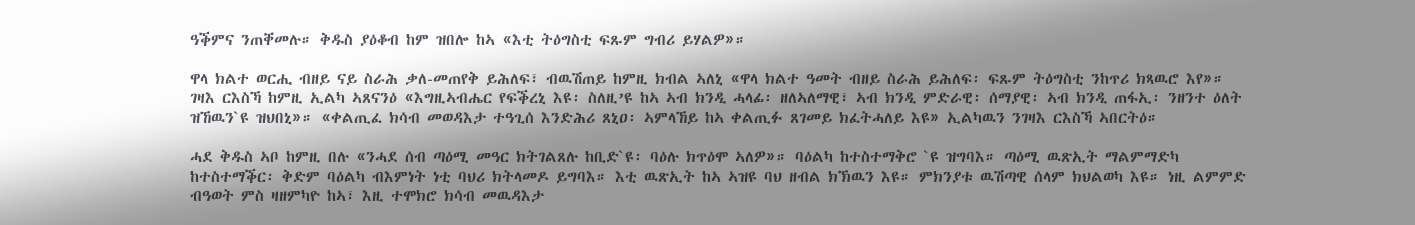ዓቕምና ንጠቐመሉ። ቅዱስ ያዕቆብ ከም ዝበሎ ከኣ «እቲ ትዕግስቲ ፍጹም ግብሪ ይሃልዎ»።

ዋላ ክልተ ወርሒ ብዘይ ናይ ስራሕ ቃለ-መጠየቅ ይሕለፍ፣ ብዉሽጠይ ከምዚ ክብል ኣለኒ «ዋላ ክልተ ዓመት ብዘይ ስራሕ ይሕለፍ፡ ፍጹም ትዕግስቲ ንከጥሪ ክጻዉሮ እየ»። ገዛእ ርእስኻ ከምዚ ኢልካ ኣጸናንዕ «እግዚኣብሔር የፍቕረኒ እዩ፡ ስለዚ’ዩ ከኣ ኣብ ክንዲ ሓላፊ፡ ዘለኣለማዊ፣ ኣብ ክንዲ ምድራዊ፡ ሰማያዊ፡ ኣብ ክንዲ ጠፋኢ፡ ንዘንተ ዕለት ዝኸዉን`ዩ ዝህበኒ»። «ቀልጢፈ ክሳብ መወዳእታ ተዓጊሰ እንድሕሪ ጸኒዐ፡ ኣምላኸይ ከኣ ቀልጢፉ ጸገመይ ክፈትሓለይ እዩ» ኢልካዉን ንገዛእ ርእስኻ ኣበርትዕ።

ሓደ ቅዱስ ኣቦ ከምዚ በሉ «ንሓደ ሰብ ጣዕሚ መዓር ክትገልጸሉ ከቢድ`ዩ፡ ባዕሉ ክጥዕሞ ኣለዎ»። ባዕልካ ከተስተማቅሮ `ዩ ዝግባእ። ጣዕሚ ዉጽኢት ማልምማድካ ከተስተማቕር፡ ቅድም ባዕልካ ብእምነት ነቲ ባህሪ ክትላመዶ ይግባእ። እቲ ዉጽኢት ከኣ ኣዝዩ ባህ ዘብል ክኽዉን እዩ። ምክንያቱ ዉሽጣዊ ሰላም ክህልወካ እዩ። ነዚ ልምምድ ብዓወት ምስ ዛዘምካዮ ከኣ፣ እዚ ተሞክሮ ክሳብ መዉዳእታ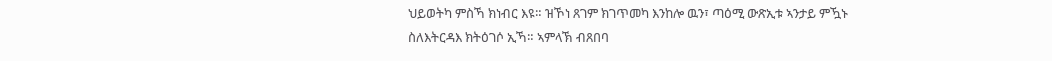ህይወትካ ምስኻ ክነብር እዩ። ዝኾነ ጸገም ክገጥመካ እንከሎ ዉን፣ ጣዕሚ ውጽኢቱ ኣንታይ ምዃኑ ስለእትርዳእ ክትዕገሶ ኢኻ። ኣምላኽ ብጸበባ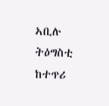ኣቢሉ ትዕግስቲ ከተጥሪ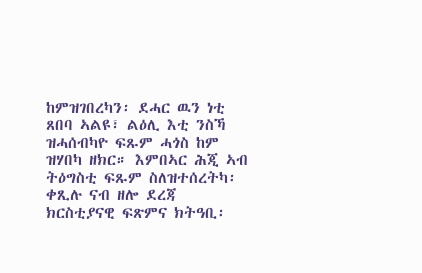ከምዝገበረካን፡ ደሓር ዉን ነቲ ጸበባ ኣልዩ፣ ልዕሊ እቲ ንስኻ ዝሓሰብካዮ ፍጹም ሓጎስ ከም ዝሃበካ ዘክር። እምበኣር ሕጂ ኣብ ትዕግስቲ ፍጹም ስለዝተሰረትካ፡ ቀጺሉ ናብ ዘሎ ደረጃ ክርስቲያናዊ ፍጽምና ክትዓቢ፡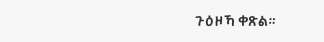ጉዕዞኻ ቀጽል።